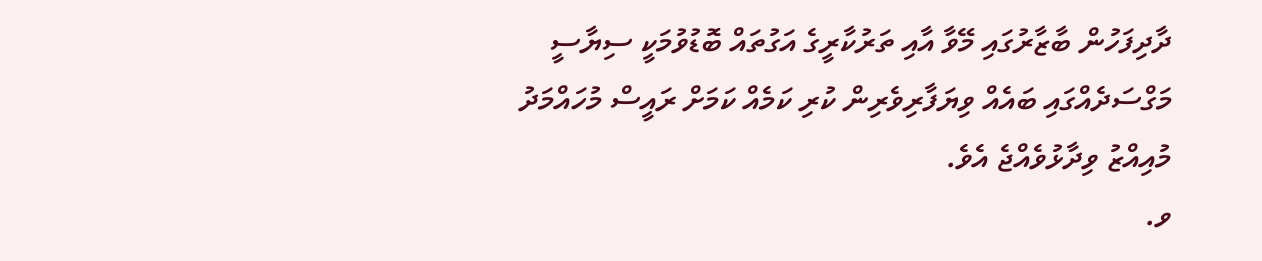ދާދިފަހުން ބާޒާރުގައި މޭވާ އާއި ތަރުކާރީގެ އަގުތައް ބޮޑުވުމަކީ ސިޔާސީ މަގްސަދެއްގައި ބައެއް ވިޔަފާރިވެރިން ކުރި ކަމެއް ކަމަށް ރައީސް މުހައްމަދު މުއިއްޒު ވިދާޅުވެއްޖެ އެވެ.
ވ.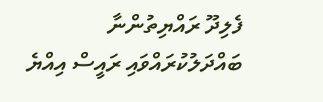ފެލިދޫ ރައްޔިތުންނާ ބައްދަލުކުރައްވައި ރައީސް އިއްޔެ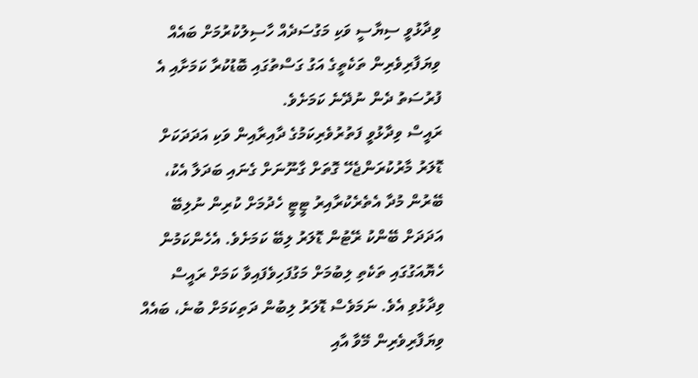ވިދާޅުވީ ސިޔާސީ ވަކި މަގުސަދެއް ހާސިލުކުރުމަށް ބައެއް ވިޔަފާރިވެރިން ތަކެތީގެ އަގު ގަސްތުގައި ބޮޑުކުރާ ކަމަށާއި އެ ފުރުސަތު ދެން ނުދޭނެ ކަމަށެވެ.
ރައީސް ވިދާޅުވީ ފަތުރުވެރިކަމުގެ ދާއިރާއިން ވަކި އަދަދަކަށް ޑޮލަރު މާރުކުރަންޖެހޭ ގޮތަށް ގާނޫނަށް ގެނައި ބަދަލާ އެކު، ބޭރުން މުދާ އެތެރެކުރާއިރު ޓީޓީ ހެދުމަށް ކުރިން ނުލިބޭ އަދަދަށް ބޭންކު ރޭޓުން ޑޮލަރު ލިބޭ ކަމަށެވެ. އެހެންކަމުން ހެޔޮއަގުގައި ތަކެތި ލިބުމަށް މަގުފަހިވެފައިވާ ކަމަށް ރައީސް ވިދާޅުވި އެވެ. ނަމަވެސް ޑޮލަރު ލިބުން ދަތިކަމަށް ބުނެ، ބައެއް ވިޔަފާރިވެރިން މޭވާ އާއި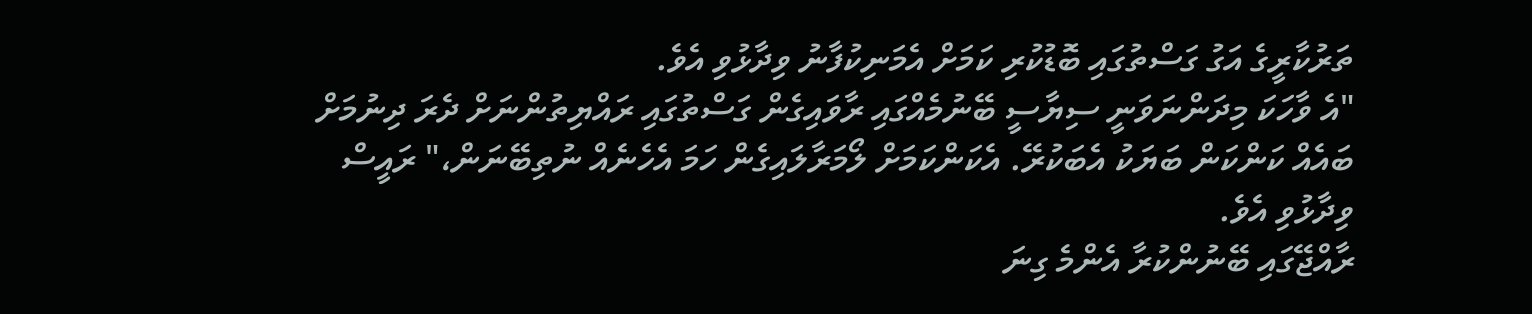ތަރުކާރީގެ އަގު ގަސްތުގައި ބޮޑުކުރި ކަމަށް އެމަނިކުފާނު ވިދާޅުވި އެވެ.
"އެ ވާހަކަ މިދަންނަވަނީ ސިޔާސީ ބޭނުމެއްގައި ރާވައިގެން ގަސްތުގައި ރައްޔިތުންނަށް ދެރަ ދިނުމަށް ބައެއް ކަންކަން ބަޔަކު އެބަކުރޭ. އެކަންކަމަށް ލޯމަރާލައިގެން ހަމަ އެހެނެއް ނުތިބޭނަން،" ރައީސް ވިދާޅުވި އެވެ.
ރާއްޖޭގައި ބޭނުންކުރާ އެންމެ ގިނަ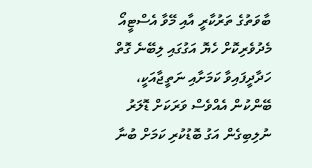ބާވަތުގެ ތަރުކާރީ އާއި މޭވާ އެސްޓީއޯ މެދުވެރިކޮށް ހެޔޮ އަގުގައި ލިބޭނެ ގޮތް ހަދާދީފައިވާ ކަމަށާއި ނަތީޖާއަކީ، ބޭންކުން އެއްވެސް ވަރަކަށް ޑޮލަރު ނުލިބިގެން އަގު ބޮޑުކުރި ކަމަށް ބުނާ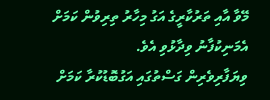މޭވާ އާއި ތަރުކާރީގެ އަގު މިހާރު ތިރިވުން ކަމަށް އެމަނިކުފާނު ވިދާޅުވި އެވެ.
ވިޔަފާރިވެރިން ގަސްތުގައި އަގުބޮޑުކުރާ ކަމަށް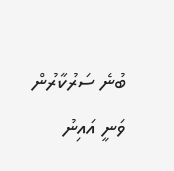ބުނެ ސަރުކާރުން ވަނީ އައިނު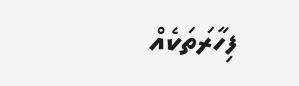ފިހާރަތަކެއް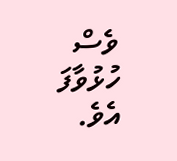ވެސް ހުޅުވާފަ އެވެ.